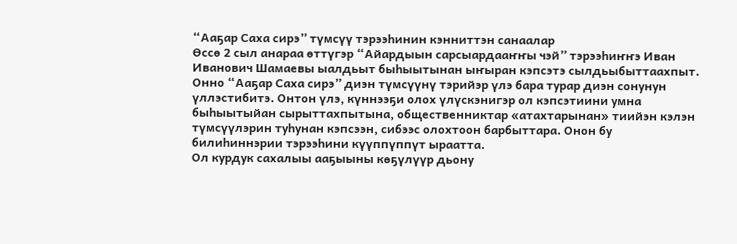“Ааҕар Саха сирэ” түмсүү тэрээһинин кэнниттэн санаалар
Өссө 2 сыл анараа өттүгэр “Айардыын сарсыардааҥҥы чэй” тэрээһиҥҥэ Иван Иванович Шамаевы ыалдьыт быһыытынан ыҥыран кэпсэтэ сылдьыбыттаахпыт. Онно “Ааҕар Саха сирэ” диэн түмсүүнү тэрийэр үлэ бара турар диэн сонунун үллэстибитэ. Онтон үлэ, күннээҕи олох үлүскэнигэр ол кэпсэтиини умна быһыытыйан сырыттахпытына, общественниктар «атахтарынан» тиийэн кэлэн түмсүүлэрин туһунан кэпсээн, сибээс олохтоон барбыттара. Онон бу билиһиннэрии тэрээһини күүппүппүт ыраатта.
Ол курдук сахалыы ааҕыыны көҕүлүүр дьону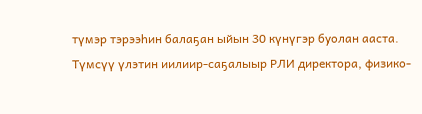түмэр тэрээһин балаҕан ыйын 30 күнүгэр буолан ааста.
Түмсүү үлэтин иилиир-саҕалыыр РЛИ директора, физико-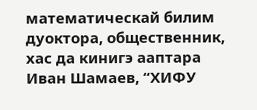математическай билим дуоктора, общественник, хас да кинигэ ааптара Иван Шамаев, “ХИФУ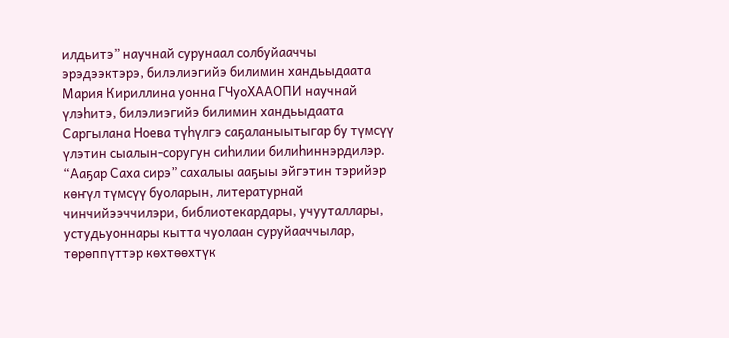илдьитэ” научнай сурунаал солбуйааччы эрэдээктэрэ, билэлиэгийэ билимин хандьыдаата Мария Кириллина уонна ГЧуоХААОПИ научнай үлэһитэ, билэлиэгийэ билимин хандьыдаата Саргылана Ноева түһүлгэ саҕаланыытыгар бу түмсүү үлэтин сыалын-соругун сиһилии билиһиннэрдилэр. “Ааҕар Саха сирэ” сахалыы ааҕыы эйгэтин тэрийэр көҥүл түмсүү буоларын, литературнай чинчийээччилэри, библиотекардары, учууталлары, устудьуоннары кытта чуолаан суруйааччылар, төрөппүттэр көхтөөхтүк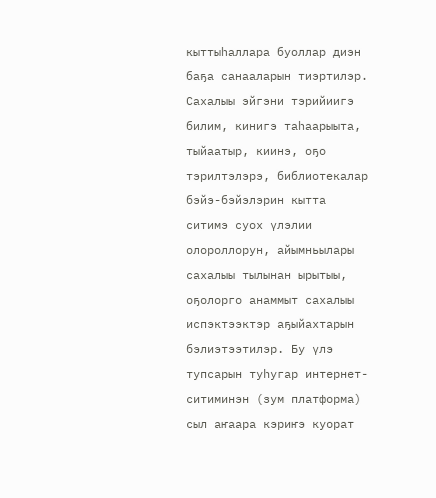кыттыһаллара буоллар диэн баҕа санааларын тиэртилэр. Сахалыы эйгэни тэрийиигэ билим, кинигэ таһаарыыта, тыйаатыр, киинэ, оҕо тэрилтэлэрэ, библиотекалар бэйэ-бэйэлэрин кытта ситимэ суох үлэлии олороллорун, айымньылары сахалыы тылынан ырытыы, оҕолорго анаммыт сахалыы испэктээктэр аҕыйахтарын бэлиэтээтилэр. Бу үлэ тупсарын туһугар интернет-ситиминэн (зум платформа) сыл аҥаара кэриҥэ куорат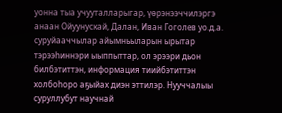уонна тыа учууталларыгар, үөрэнээччилэргэ анаан Ойуунускай, Далан, Иван Гоголев уо.д.а. суруйааччылар айымньыларын ырытар тэрээһиннэри ыыппыттар, ол эрээри дьон билбэтиттэн, информация тиийбэтиттэн холбоһоро аҕыйах диэн эттилэр. Нууччалыы суруллубут научнай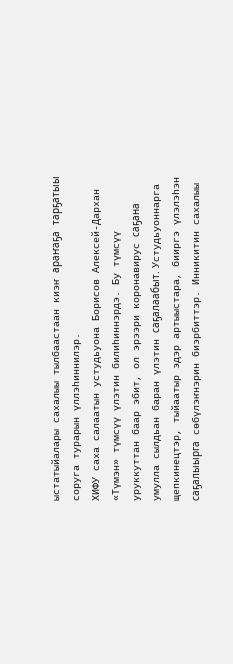ыстатыйалары сахалыы тылбаастаан киэҥ араҥаҕа тарҕатыы соруга турарын үллэһиннилэр.
ХИФУ саха салаатын устудьуона Борисов Алексей-Дархан «Түмэн» түмсүү үлэтин билиһиннэрдэ. Бу түмсүү уруккуттан баар эбит, ол эрээри коронавирус саҕана умулла сылдьан баран үлэтин саҕалаабыт. Устудьуоннарга щепкинецтэр, тыйаатыр эдэр артыыстара, бииргэ үлэлэһэн саҕалыырга сөбүлэҥнэрин биэрбиттэр. Инникитин сахалыы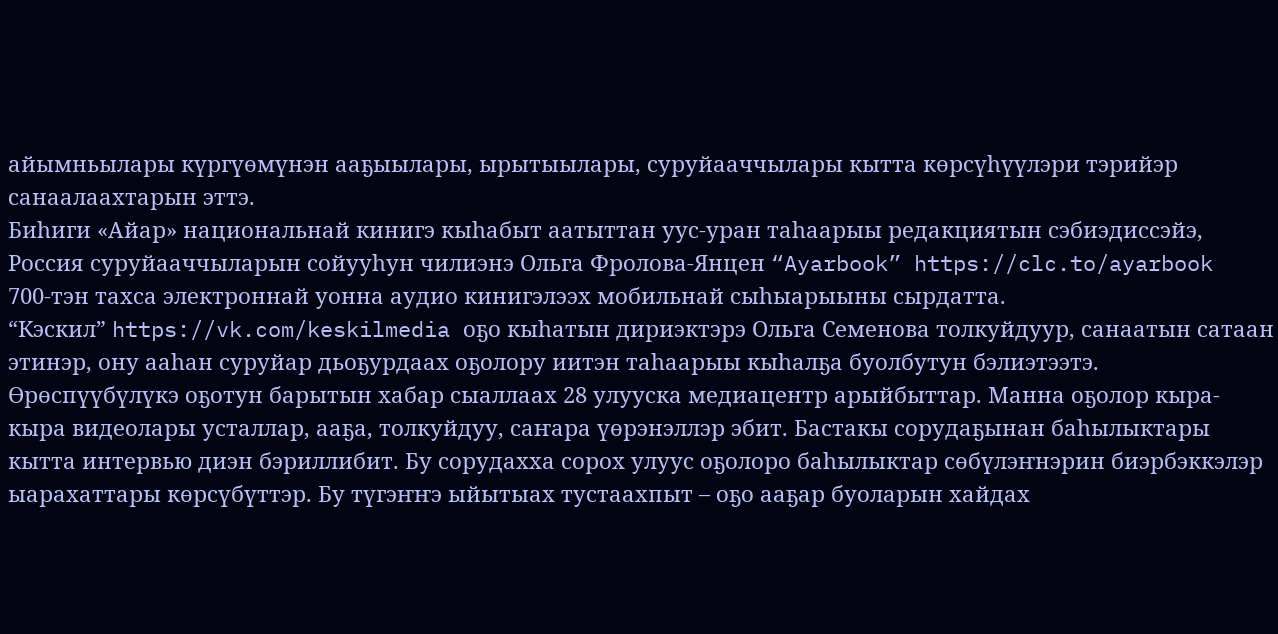айымньылары күргүөмүнэн ааҕыылары, ырытыылары, суруйааччылары кытта көрсүһүүлэри тэрийэр санаалаахтарын эттэ.
Биһиги «Айар» национальнай кинигэ кыһабыт аатыттан уус-уран таһаарыы редакциятын сэбиэдиссэйэ, Россия суруйааччыларын сойууһун чилиэнэ Ольга Фролова-Янцен “Ayarbook” https://clc.to/ayarbook 700-тэн тахса электроннай уонна аудио кинигэлээх мобильнай сыһыарыыны сырдатта.
“Кэскил” https://vk.com/keskilmedia оҕо кыһатын дириэктэрэ Ольга Семенова толкуйдуур, санаатын сатаан этинэр, ону ааһан суруйар дьоҕурдаах оҕолору иитэн таһаарыы кыһалҕа буолбутун бэлиэтээтэ. Өрөспүүбүлүкэ оҕотун барытын хабар сыаллаах 28 улууска медиацентр арыйбыттар. Манна оҕолор кыра-кыра видеолары усталлар, ааҕа, толкуйдуу, саҥара үөрэнэллэр эбит. Бастакы сорудаҕынан баһылыктары кытта интервью диэн бэриллибит. Бу сорудахха сорох улуус оҕолоро баһылыктар сөбүлэҥнэрин биэрбэккэлэр ыарахаттары көрсүбүттэр. Бу түгэҥҥэ ыйытыах тустаахпыт – оҕо ааҕар буоларын хайдах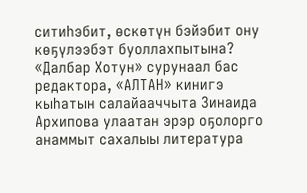ситиһэбит, өскөтүн бэйэбит ону көҕүлээбэт буоллахпытына?
«Далбар Хотун» сурунаал бас редактора, «АЛТАН» кинигэ кыһатын салайааччыта Зинаида Архипова улаатан эрэр оҕолорго анаммыт сахалыы литература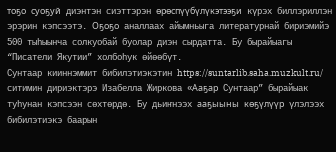тоҕо суоҕуй диэнтэн сиэттэрэн өрөспүүбүлүкэтээҕи күрэх биллэриллэн эрэрин кэпсээтэ. Оҕоҕо аналлаах айымньыга литературнай бириэмийэ 500 тыһыынча солкуобай буолар диэн сырдатта. Бу бырайыагы “Писатели Якутии” холбоһук өйөөбүт.
Сунтаар кииннэммит бибилэтиэкэтин https://suntarlib.saha.muzkult.ru/ ситимин дириэктэрэ Изабелла Жиркова «Ааҕар Сунтаар” бырайыак туһунан кэпсээн сөхтөрдө. Бу дьиҥнээх ааҕыыны көҕүлүүр үлэлээх бибилэтиэкэ баарын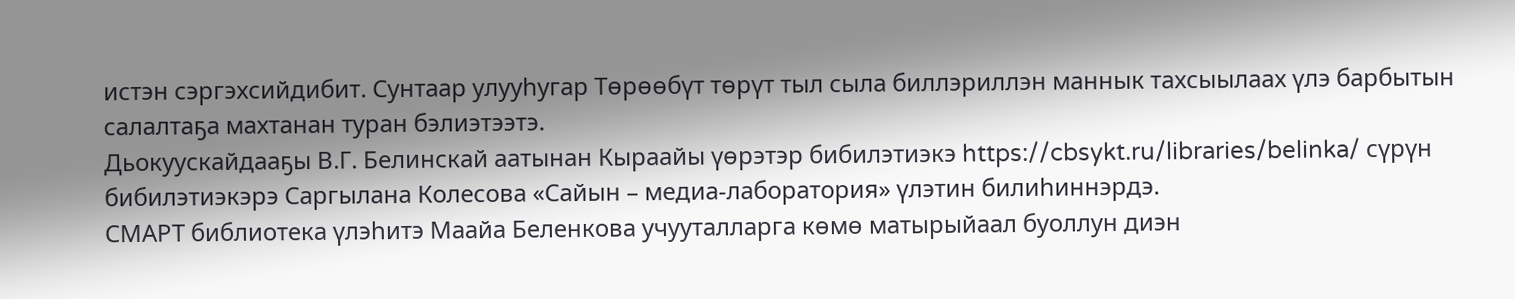истэн сэргэхсийдибит. Сунтаар улууһугар Төрөөбүт төрүт тыл сыла биллэриллэн маннык тахсыылаах үлэ барбытын салалтаҕа махтанан туран бэлиэтээтэ.
Дьокуускайдааҕы В.Г. Белинскай аатынан Кыраайы үөрэтэр бибилэтиэкэ https://cbsykt.ru/libraries/belinka/ сүрүн бибилэтиэкэрэ Саргылана Колесова «Сайын – медиа-лаборатория» үлэтин билиһиннэрдэ.
СМАРТ библиотека үлэһитэ Маайа Беленкова учууталларга көмө матырыйаал буоллун диэн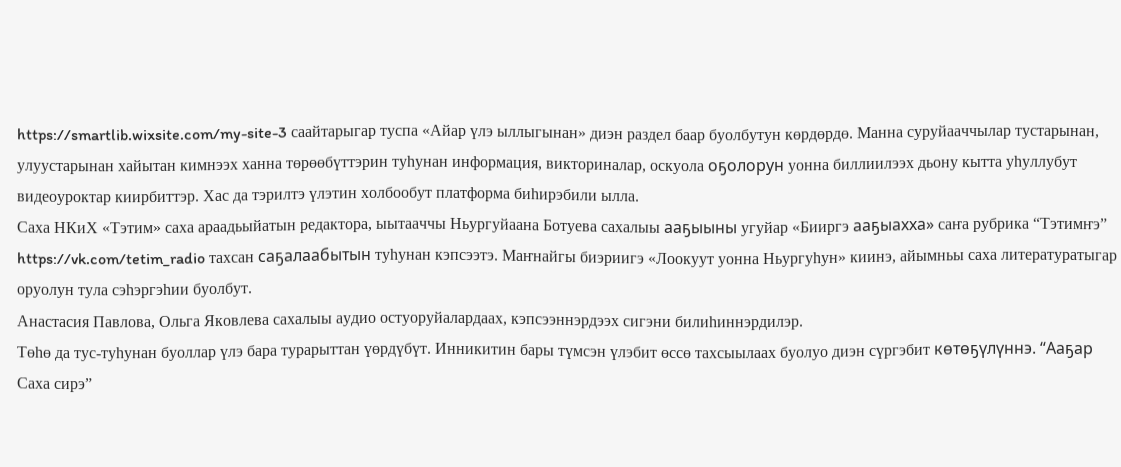https://smartlib.wixsite.com/my-site-3 саайтарыгар туспа «Айар үлэ ыллыгынан» диэн раздел баар буолбутун көрдөрдө. Манна суруйааччылар тустарынан, улуустарынан хайытан кимнээх ханна төрөөбүттэрин туһунан информация, викториналар, оскуола оҕолорун уонна биллиилээх дьону кытта уһуллубут видеоуроктар киирбиттэр. Хас да тэрилтэ үлэтин холбообут платформа биһирэбили ылла.
Саха НКиХ «Тэтим» саха араадьыйатын редактора, ыытааччы Ньургуйаана Ботуева сахалыы ааҕыыны угуйар «Бииргэ ааҕыахха» саҥа рубрика “Тэтимҥэ” https://vk.com/tetim_radio тахсан саҕалаабытын туһунан кэпсээтэ. Маҥнайгы биэриигэ «Лоокуут уонна Ньургуһун» киинэ, айымньы саха литературатыгар оруолун тула сэһэргэһии буолбут.
Анастасия Павлова, Ольга Яковлева сахалыы аудио остуоруйалардаах, кэпсээннэрдээх сигэни билиһиннэрдилэр.
Төһө да тус-туһунан буоллар үлэ бара турарыттан үөрдүбүт. Инникитин бары түмсэн үлэбит өссө тахсыылаах буолуо диэн сүргэбит көтөҕүлүннэ. “Ааҕар Саха сирэ”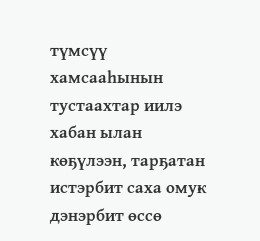түмсүү хамсааһынын тустаахтар иилэ хабан ылан көҕүлээн, тарҕатан истэрбит саха омук дэнэрбит өссө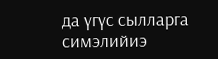да үгүс сылларга симэлийиэ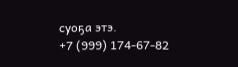суоҕа этэ.
+7 (999) 174-67-82